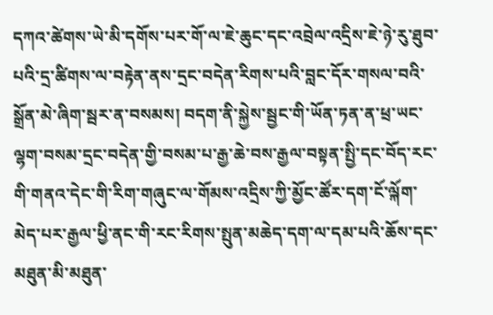དཀའ་ཚེགས་ཡེ་མི་དགོས་པར་གོ་ལ་ཇེ་ཆུང་དང་འབྲེལ་འདྲིས་ཇེ་ཉེ་རུ་ཐུབ་པའི་དྲ་ཚིགས་ལ་བརྟེན་ནས་དྲང་བདེན་རིགས་པའི་བླང་དོར་གསལ་བའི་སྒྲོན་མེ་ཞིག་སྦར་ན་བསམས། བདག་ནི་སྐྱེས་སྦྱང་གི་ཡོན་ཏན་ན་ཕྲ་ཡང་ལྷག་བསམ་དྲང་བདེན་གྱི་བསམ་པ་རྒྱ་ཆེ་བས་རྒྱལ་བསྟན་སྤྱི་དང་བོད་རང་གི་གནའ་དེང་གི་རིག་གཞུང་ལ་གོམས་འདྲིས་ཀྱི་མྱོང་ཚོར་དག་ངོ་ལྐོག་མེད་པར་རྒྱལ་ཕྱི་ནང་གི་རང་རིགས་སྤུན་མཆེད་དག་ལ་དམ་པའི་ཆོས་དང་མཐུན་མི་མཐུན་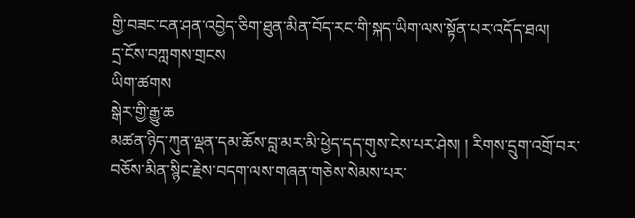གྱི་བཟང་ངན་ཤན་འབྱེད་ཅིག་ཐུན་མིན་བོད་རང་གི་སྐད་ཡིག་ལས་སྟོན་པར་འདོད་ཐལ།
དྲ་ངོས་བཀླགས་གྲངས
ཡིག་ཚགས
སྒེར་གྱི་རྒྱུ་ཆ
མཚན་ཉིད་ཀུན་ལྡན་དམ་ཆོས་བླ་མར་མི་ཕྱེད་དད་གུས་ངེས་པར་ཤེས། ། རིགས་དྲུག་འགྲོ་བར་བཅོས་མིན་སྙིང་རྗེས་བདག་ལས་གཞན་གཅེས་སེམས་པར་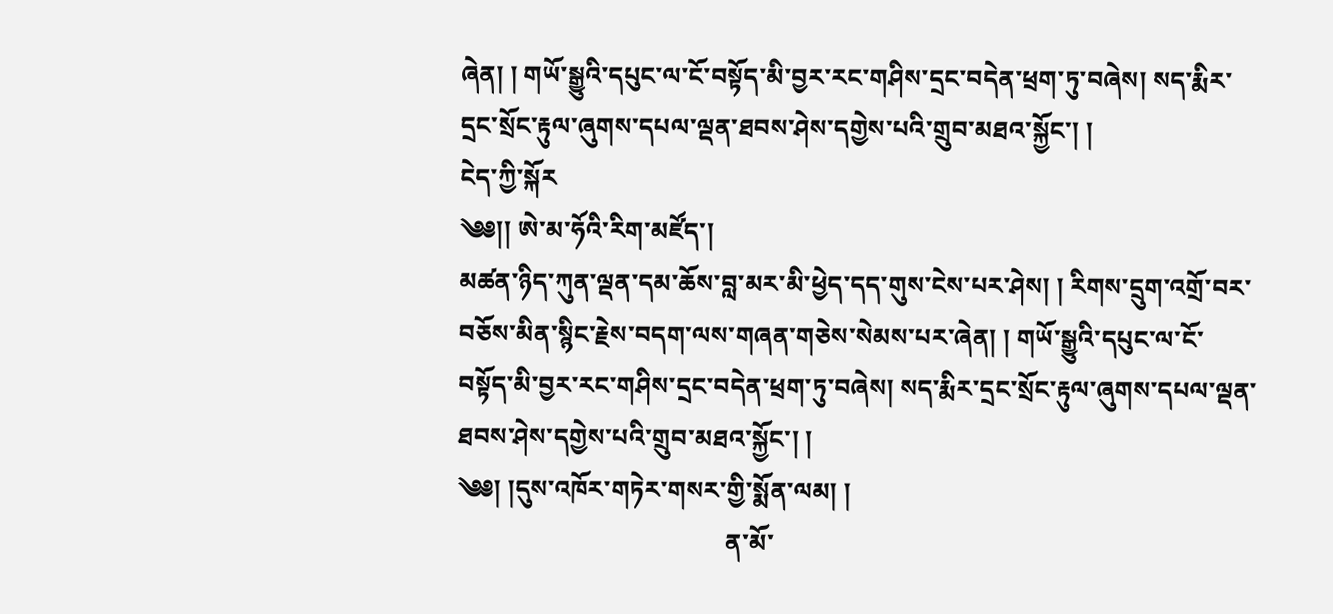ཞེན། ། གཡོ་སྒྱུའི་དཔུང་ལ་ངོ་བསྟོད་མི་བྱར་རང་གཤིས་དྲང་བདེན་ཕྲག་ཏུ་བཞེས། སད་རྨིར་དྲང་སྲོང་རྟུལ་ཞུགས་དཔལ་ལྡན་ཐབས་ཤེས་དགྱེས་པའི་གྲུབ་མཐའ་སྐྱོང་། །
ངེད་ཀྱི་སྐོར
༄༅།། ཨེ་མ་ཧོའི་རིག་མཛོད་།
མཚན་ཉིད་ཀུན་ལྡན་དམ་ཆོས་བླ་མར་མི་ཕྱེད་དད་གུས་ངེས་པར་ཤེས། ། རིགས་དྲུག་འགྲོ་བར་བཅོས་མིན་སྙིང་རྗེས་བདག་ལས་གཞན་གཅེས་སེམས་པར་ཞེན། ། གཡོ་སྒྱུའི་དཔུང་ལ་ངོ་བསྟོད་མི་བྱར་རང་གཤིས་དྲང་བདེན་ཕྲག་ཏུ་བཞེས། སད་རྨིར་དྲང་སྲོང་རྟུལ་ཞུགས་དཔལ་ལྡན་ཐབས་ཤེས་དགྱེས་པའི་གྲུབ་མཐའ་སྐྱོང་། །
༄༅། །དུས་འཁོར་གཏེར་གསར་གྱི་སྨོན་ལམ། །
                                           ན་མོ་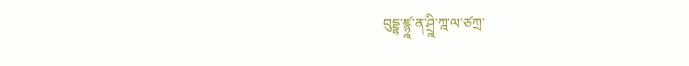བུདྡྷ་ཛྙྰ་ན་ཤྲྰི་ཀྰ་ལ་ཙཀྲ་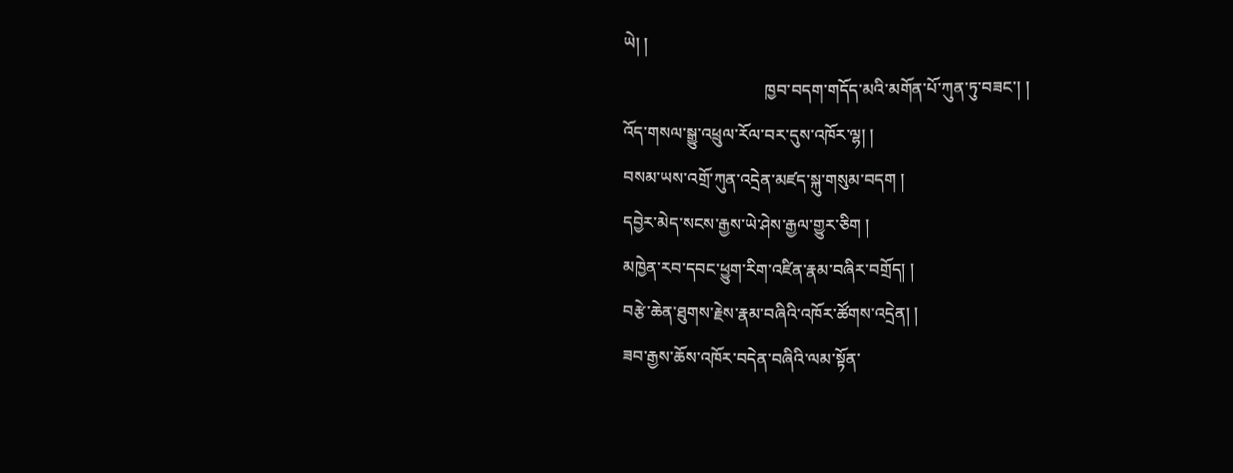ཡེ། །
                                  ཁྱབ་བདག་གདོད་མའི་མགོན་པོ་ཀུན་ཏུ་བཟང་། །
འོད་གསལ་སྒྱུ་འཕྲུལ་རོལ་བར་དུས་འཁོར་ལྷ། །
བསམ་ཡས་འགྲོ་ཀུན་འདྲེན་མཛད་སྐུ་གསུམ་བདག །
དབྱེར་མེད་སངས་རྒྱས་ཡེ་ཤེས་རྒྱལ་གྱུར་ཅིག །
མཁྱེན་རབ་དབང་ཕྱུག་རིག་འཛིན་རྣམ་བཞིར་བགྲོད། །
བརྩེ་ཆེན་ཐུགས་རྗེས་རྣམ་བཞིའི་འཁོར་ཚོགས་འདྲེན། །
ཟབ་རྒྱས་ཆོས་འཁོར་བདེན་བཞིའི་ལམ་སྟོན་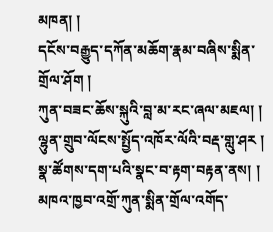མཁན། །
དངོས་བརྒྱུད་དཀོན་མཆོག་རྣམ་བཞིས་སྨིན་གྲོལ་ཤོག །
ཀུན་བཟང་ཆོས་སྐུའི་བླ་མ་རང་ཞལ་མཇལ། །
ལྷུན་གྲུབ་ལོངས་སྤྱོད་འཁོར་ལོའི་བརྡ་གླུ་ཤར །
སྣ་ཚོགས་དག་པའི་སྣང་བ་རྟག་བརྟན་ནས། །
མཁའ་ཁྱབ་འགྲོ་ཀུན་སྨིན་གྲོལ་འགོད་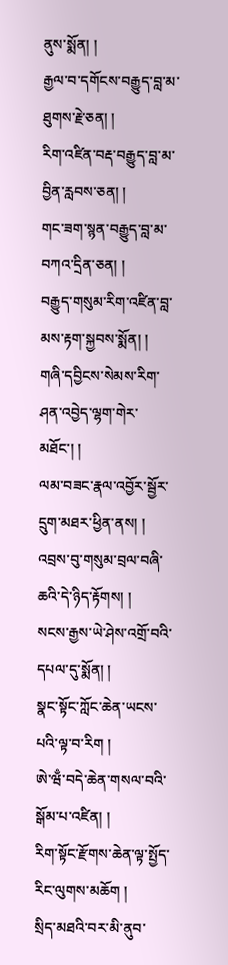ནུས་སྨོན། །
རྒྱལ་བ་དགོངས་བརྒྱུད་བླ་མ་ཐུགས་རྗེ་ཅན། །
རིག་འཛིན་བརྡ་བརྒྱུད་བླ་མ་བྱིན་རླབས་ཅན། །
གང་ཟག་སྙན་བརྒྱུད་བླ་མ་བཀའ་དྲིན་ཅན། །
བརྒྱུད་གསུམ་རིག་འཛིན་བླ་མས་རྟག་སྐྱབས་སྨོན། །
གཞི་དབྱིངས་སེམས་རིག་ཤན་འབྱེད་ལྷག་གེར་མཐོང་། །
ལམ་བཟང་རྣལ་འབྱོར་སྦྱོར་དྲུག་མཐར་ཕྱིན་ནས། །
འབྲས་བུ་གསུམ་བྲལ་བཞི་ཆའི་དེ་ཉིད་རྟོགས། །
སངས་རྒྱས་ཡེ་ཤེས་འགྲོ་བའི་དཔལ་དུ་སྨོན། །
སྣང་སྟོང་ཀློང་ཆེན་ཡངས་པའི་ལྟ་བ་རིག །
ཨེ་ཝྃ་བདེ་ཆེན་གསལ་བའི་སྒོམ་པ་འཛིན། །
རིག་སྟོང་རྫོགས་ཆེན་ལྟ་སྤྱོད་རིང་ལུགས་མཆོག །
སྲིད་མཐའི་བར་མི་ནུབ་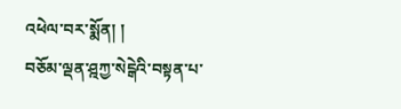འཕེལ་བར་སྨོན། །
བཅོམ་ལྡན་ཤྰཀྱ་སེངྒེའི་བསྟན་པ་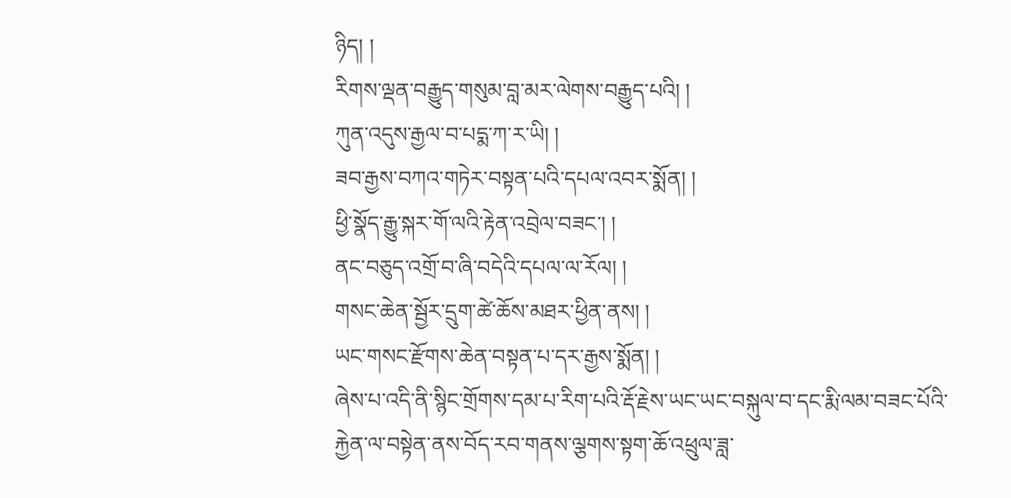ཉིད། །
རིགས་ལྡན་བརྒྱུད་གསུམ་བླ་མར་ལེགས་བརྒྱུད་པའི། །
ཀུན་འདུས་རྒྱལ་བ་པདྨ་ཀ་ར་ཡི། །
ཟབ་རྒྱས་བཀའ་གཏེར་བསྟན་པའི་དཔལ་འབར་སྨོན། །
ཕྱི་སྣོད་རྒྱུ་སྐར་གོ་ལའི་རྟེན་འབྲེལ་བཟང་། །
ནང་བཅུད་འགྲོ་བ་ཞི་བདེའི་དཔལ་ལ་རོལ། །
གསང་ཆེན་སྦྱོར་དྲུག་ཚེ་ཆོས་མཐར་ཕྱིན་ནས། །
ཡང་གསང་རྫོགས་ཆེན་བསྟན་པ་དར་རྒྱས་སྨོན། །
ཞེས་པ་འདི་ནི་སྙིང་གྲོགས་དམ་པ་རིག་པའི་རྡོ་རྗེས་ཡང་ཡང་བསྐུལ་བ་དང་རྨི་ལམ་བཟང་པོའི་རྐྱེན་ལ་བསྟེན་ནས་བོད་རབ་གནས་ལྕགས་སྟག་ཆོ་འཕྲུལ་ཟླ་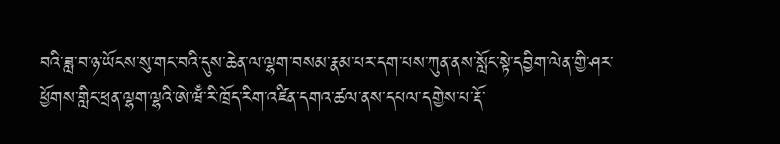བའི་ཟླ་བ་ཉ་ཡོངས་སུ་གང་བའི་དུས་ཆེན་ལ་ལྷག་བསམ་རྣམ་པར་དག་པས་ཀུན་ནས་སློང་སྟེ་དབྱིག་ལེན་གྱི་ཤར་ཕྱོགས་གླིང་ཕྲན་ལྷག་ལྷའི་ཨེ་ཝྃ་རི་ཁྲོད་རིག་འཛིན་དགའ་ཚལ་ནས་དཔལ་དགྱེས་པ་རྡོ་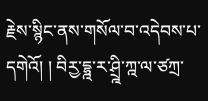རྗེས་སྙིང་ནས་གསོལ་བ་འདེབས་པ་དགེའོ། ། བིརྱ་དྷྰ་ར་ཤྲྰི་ཀྰ་ལ་ཙཀྲ་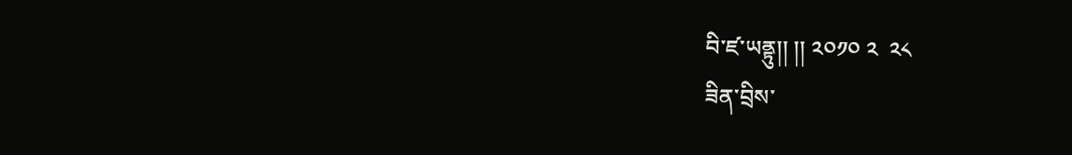བི་ཛ་ཡནྟུ།། །། ༢༠༡༠ ༢  ༢༨
ཟིན་བྲིས་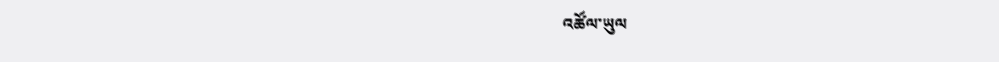འཚོལ་ཡུལ